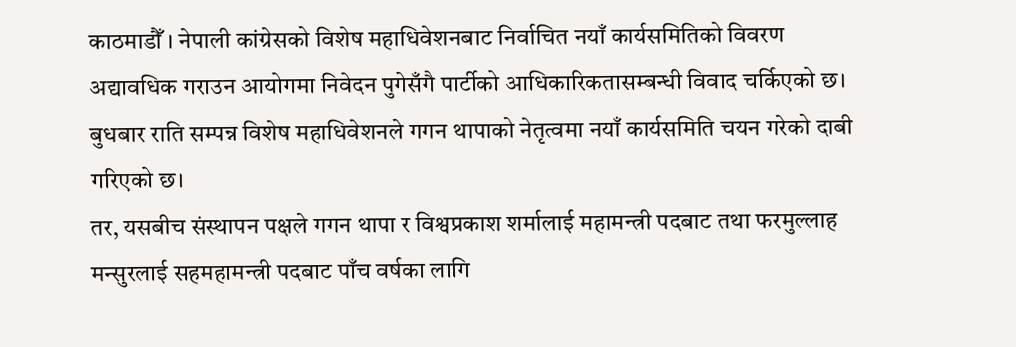काठमाडौँ । नेपाली कांग्रेसको विशेष महाधिवेशनबाट निर्वाचित नयाँ कार्यसमितिको विवरण अद्यावधिक गराउन आयोगमा निवेदन पुगेसँगै पार्टीको आधिकारिकतासम्बन्धी विवाद चर्किएको छ। बुधबार राति सम्पन्न विशेष महाधिवेशनले गगन थापाको नेतृत्वमा नयाँ कार्यसमिति चयन गरेको दाबी गरिएको छ।
तर, यसबीच संस्थापन पक्षले गगन थापा र विश्वप्रकाश शर्मालाई महामन्त्री पदबाट तथा फरमुल्लाह मन्सुरलाई सहमहामन्त्री पदबाट पाँच वर्षका लागि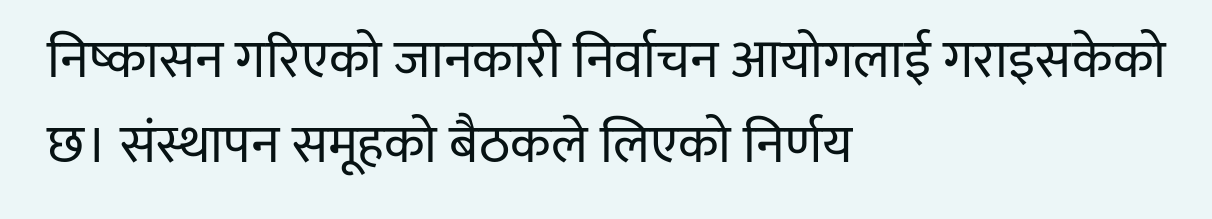निष्कासन गरिएको जानकारी निर्वाचन आयोगलाई गराइसकेको छ। संस्थापन समूहको बैठकले लिएको निर्णय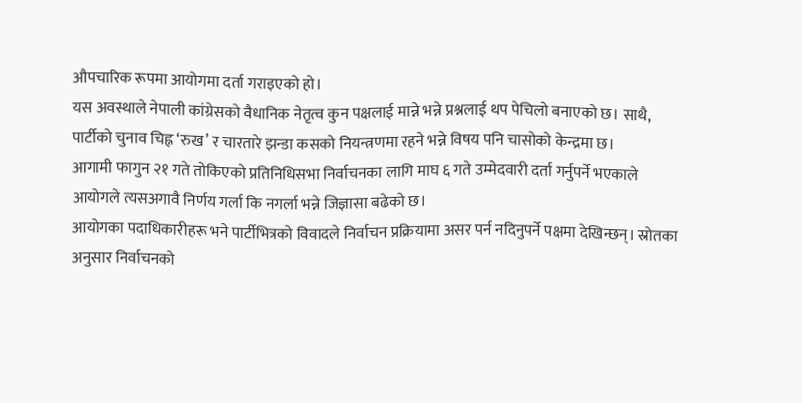औपचारिक रूपमा आयोगमा दर्ता गराइएको हो।
यस अवस्थाले नेपाली कांग्रेसको वैधानिक नेतृत्व कुन पक्षलाई मान्ने भन्ने प्रश्नलाई थप पेचिलो बनाएको छ। साथै, पार्टीको चुनाव चिह्न ‘रुख’ र चारतारे झन्डा कसको नियन्त्रणमा रहने भन्ने विषय पनि चासोको केन्द्रमा छ।
आगामी फागुन २१ गते तोकिएको प्रतिनिधिसभा निर्वाचनका लागि माघ ६ गते उम्मेदवारी दर्ता गर्नुपर्ने भएकाले आयोगले त्यसअगावै निर्णय गर्ला कि नगर्ला भन्ने जिज्ञासा बढेको छ।
आयोगका पदाधिकारीहरू भने पार्टीभित्रको विवादले निर्वाचन प्रक्रियामा असर पर्न नदिनुपर्ने पक्षमा देखिन्छन्। स्रोतका अनुसार निर्वाचनको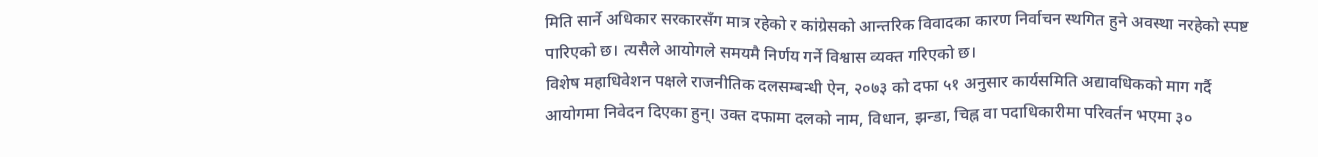मिति सार्ने अधिकार सरकारसँग मात्र रहेको र कांग्रेसको आन्तरिक विवादका कारण निर्वाचन स्थगित हुने अवस्था नरहेको स्पष्ट पारिएको छ। त्यसैले आयोगले समयमै निर्णय गर्ने विश्वास व्यक्त गरिएको छ।
विशेष महाधिवेशन पक्षले राजनीतिक दलसम्बन्धी ऐन, २०७३ को दफा ५१ अनुसार कार्यसमिति अद्यावधिकको माग गर्दै आयोगमा निवेदन दिएका हुन्। उक्त दफामा दलको नाम, विधान, झन्डा, चिह्न वा पदाधिकारीमा परिवर्तन भएमा ३०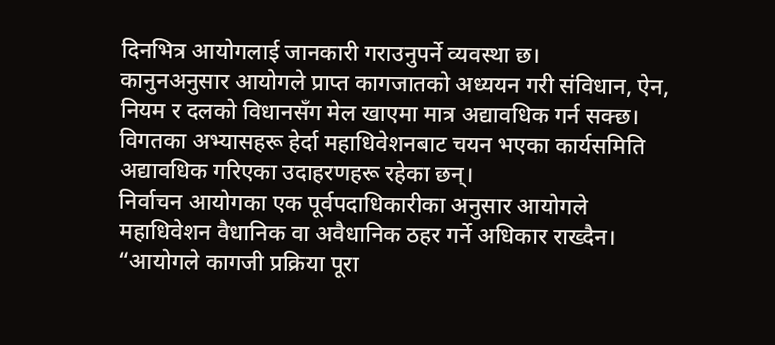दिनभित्र आयोगलाई जानकारी गराउनुपर्ने व्यवस्था छ।
कानुनअनुसार आयोगले प्राप्त कागजातको अध्ययन गरी संविधान, ऐन, नियम र दलको विधानसँग मेल खाएमा मात्र अद्यावधिक गर्न सक्छ। विगतका अभ्यासहरू हेर्दा महाधिवेशनबाट चयन भएका कार्यसमिति अद्यावधिक गरिएका उदाहरणहरू रहेका छन्।
निर्वाचन आयोगका एक पूर्वपदाधिकारीका अनुसार आयोगले महाधिवेशन वैधानिक वा अवैधानिक ठहर गर्ने अधिकार राख्दैन। “आयोगले कागजी प्रक्रिया पूरा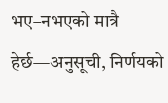भए–नभएको मात्रै हेर्छ—अनुसूची, निर्णयको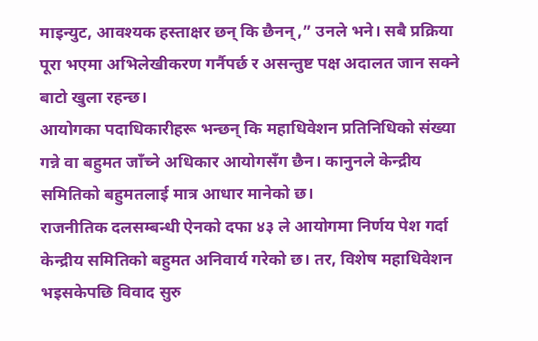माइन्युट, आवश्यक हस्ताक्षर छन् कि छैनन्,” उनले भने। सबै प्रक्रिया पूरा भएमा अभिलेखीकरण गर्नैपर्छ र असन्तुष्ट पक्ष अदालत जान सक्ने बाटो खुला रहन्छ।
आयोगका पदाधिकारीहरू भन्छन् कि महाधिवेशन प्रतिनिधिको संख्या गन्ने वा बहुमत जाँच्ने अधिकार आयोगसँग छैन। कानुनले केन्द्रीय समितिको बहुमतलाई मात्र आधार मानेको छ।
राजनीतिक दलसम्बन्धी ऐनको दफा ४३ ले आयोगमा निर्णय पेश गर्दा केन्द्रीय समितिको बहुमत अनिवार्य गरेको छ। तर, विशेष महाधिवेशन भइसकेपछि विवाद सुरु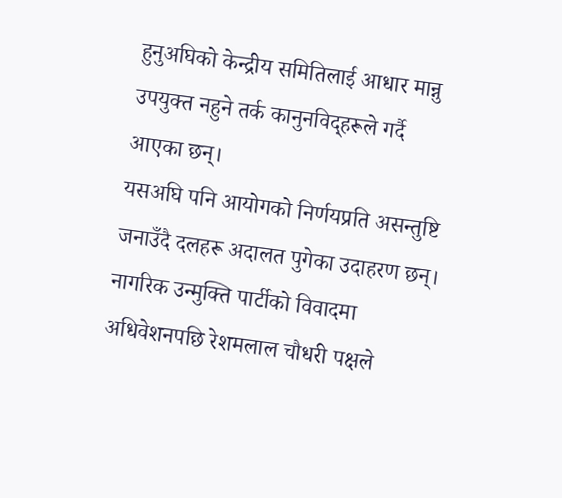हुनुअघिको केन्द्रीय समितिलाई आधार मान्नु उपयुक्त नहुने तर्क कानुनविद्हरूले गर्दै आएका छन्।
यसअघि पनि आयोगको निर्णयप्रति असन्तुष्टि जनाउँदै दलहरू अदालत पुगेका उदाहरण छन्। नागरिक उन्मुक्ति पार्टीको विवादमा अधिवेशनपछि रेशमलाल चौधरी पक्षले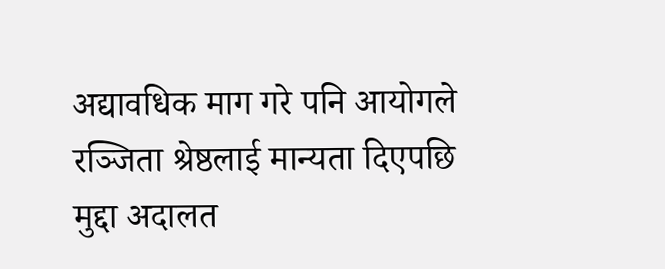अद्यावधिक माग गरे पनि आयोगले रञ्जिता श्रेष्ठलाई मान्यता दिएपछि मुद्दा अदालत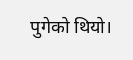पुगेको थियो।